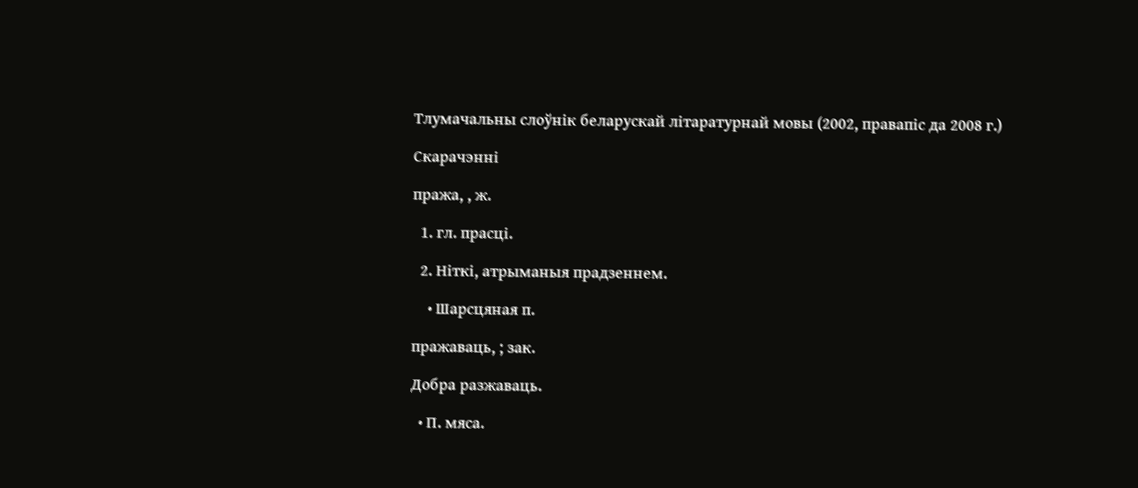Тлумачальны слоўнік беларускай літаратурнай мовы (2002, правапіс да 2008 г.)

Скарачэнні

пража, , ж.

  1. гл. прасці.

  2. Ніткі, атрыманыя прадзеннем.

    • Шарсцяная п.

пражаваць, ; зак.

Добра разжаваць.

  • П. мяса.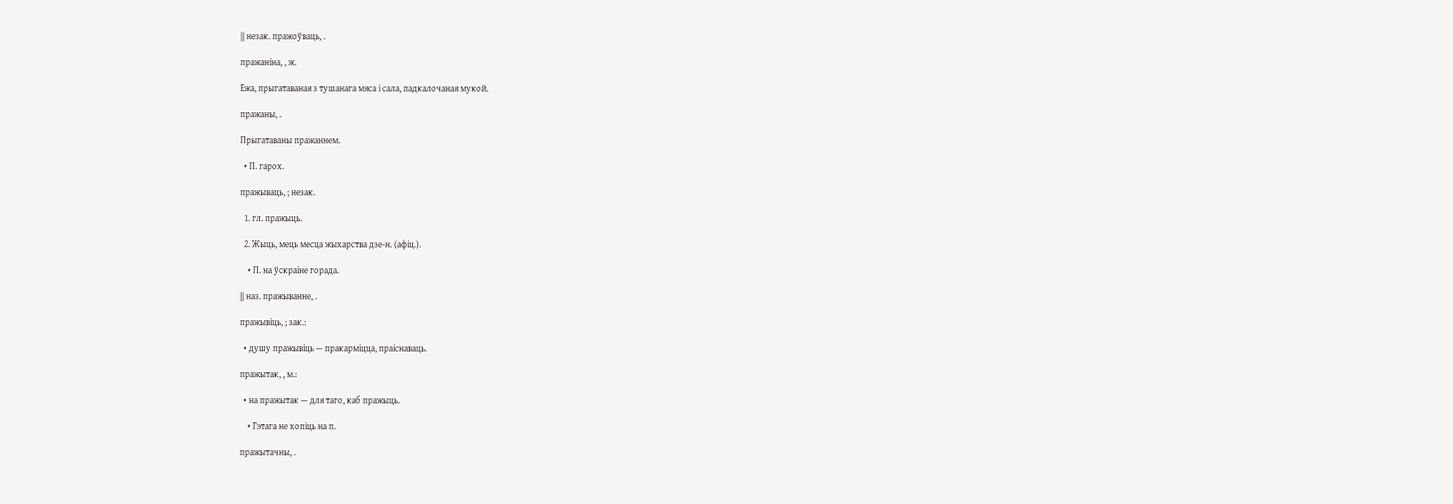|| незак. пражоўваць, .

пражаніна, , ж.

Ежа, прыгатаваная з тушанага мяса і сала, падкалочаная мукой.

пражаны, .

Прыгатаваны пражаннем.

  • П. гарох.

пражываць, ; незак.

  1. гл. пражыць.

  2. Жыць, мець месца жыхарства дзе-н. (афіц.).

    • П. на ўскраіне горада.

|| наз. пражыванне, .

пражывіць, ; зак.:

  • душу пражывіць — пракарміцца, праіснаваць.

пражытак, , м.:

  • на пражытак — для таго, каб пражыць.

    • Гэтага не хопіць на п.

пражытачны, .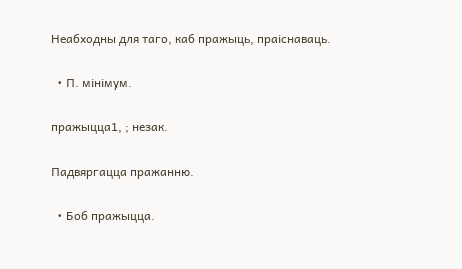Неабходны для таго, каб пражыць, праіснаваць.

  • П. мінімум.

пражыцца1, ; незак.

Падвяргацца пражанню.

  • Боб пражыцца.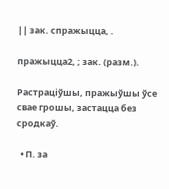|| зак. спражыцца, .

пражыцца2, ; зак. (разм.).

Растраціўшы, пражыўшы ўсе свае грошы, застацца без сродкаў.

  • П. за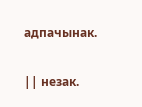адпачынак.

|| незак.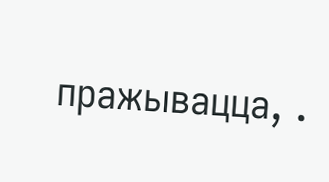пражывацца, .